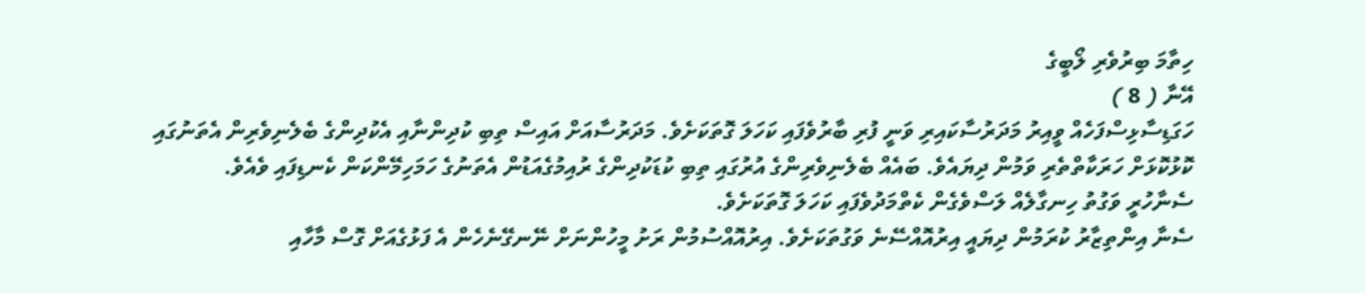ހިތާމަ ބިރުވެރި ލޯބީގެ
އޭނާ ( 8 )
ހަގަޑިސާޅިސްފަހެއް ވީއިރު މަދަރުސާކައިރި ވަނީ ފުރި ބާރުވެފައި ކަހަލަ ގޮތަކަށެވެ. މަދަރުސާއަށް އައިސް ތިބި ކުދިންނާއި އެކުދިންގެ ބެލެނިވެރިން އެތަނުގައި ކޮޅުކޮޅަށް ހަރަކާތްތެރި ވަމުން ދިޔައެވެ. ބައެއް ބެލެނިވެރިންގެ އުރުގައި ތިބި ކުޑަކުދިންގެ ރުއިމުގެއަޑުން އެތަނުގެ ހަމަހިމޭންކަން ކެނޑިފައި ވެއެވެ.
ސެނާހުރީ ވަގުތު ހިނގާލެއް ލަސްވެގެން ކެތްމަދުވެފައި ކަހަލަ ގޮތަކަށެވެ.
ސެނާ އިންތިޒާރު ކުރަމުން ދިޔައީ އިރުއޮއްސޭނެ ވަގުތަކަށެވެ. އިރުއޮއްސުމުން ރަށު މީހުންނަށް ނޭނގޭނެހެން އެ ފަޅުގެއަށް ގޮސް މާހާއި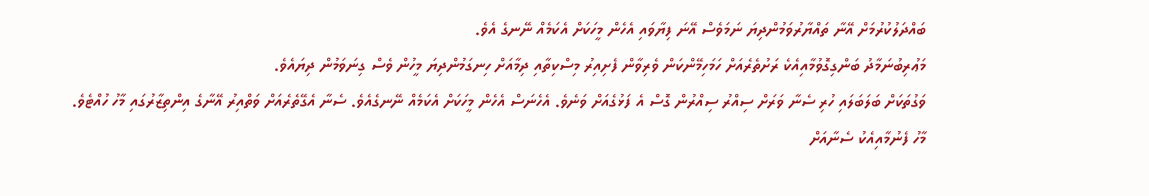ބައްދަލުކުރުމަށް އޭނާ ތައްޔާރުވަމުންދިޔަ ނަމަވެސް އޭނަ ފިޔާވައި އެހެން މީހަކަށް އެކަމެއް ނޭނގެ އެވެ.
މަޢުރިބުނަމާދު ބަންގިގޮވުމާއިއެކެ ރަށުތެރެއަށް ހަމަހިމޭންކަން ވެރިވާން ފެށިއިރު މިސްކިތާއި ދިމާއަށް ހިނގަމުންދިޔަ މީހުން ވެސް ގިނަވަމުން ދިޔައެވެ.
ވަގުތަކަށް ބަލަބަލައި ހުރި ސެނާ ވަރަށް ސިއްރު ސިއްރުން ގޮސް އެ ފަޅުގެއަށް ވަނެވެ. އެހެނަސް އެހެން މީހަކަށް އެކަމެއް ނޭނގެއެވެ. ސެނާ އެގޭތެރެއަށް ވަތްއިރު އޭނާގެ އިންތިޒާރުގައި މާހު ހުއްޓެވެ.
މާހު ފެނުމާއިއެކު ސެނާއަށް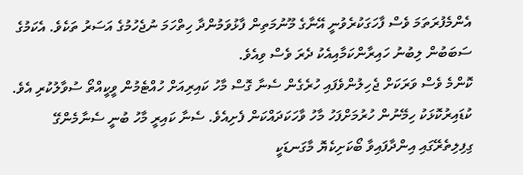އެންމެފުރަތަމަ ވެސް ފާހަގަކުރެވުނީ އޭނާގެ މޫނުމަތިން ފާޅުވަމުންދާ ހިތްހަމަ ނުޖެހުމުގެ އަސަރު ތަކެވެ. އެކަމުގެ ސަބަބުން ލިބުނު ހައިރާންކަމާއިއެކު ދެރަ ވެސް ވިއެވެ.
ކޮންމެ ވެސް ވަރަކަށް ޖެހިލުންވެފައި ހުރެގެން ސެނާ ގޮސް މާހު ކައިރިއަށް ހުއްޓެމުން ވީކީއްތޯ ސުވާލުކުރި އެވެ.
ކުޑައިރުކޮޅަކު ހިމޭނުން ހުރުމަށްފަހު މާހު ވާހަކަދައްކަން ފެށިއެވެ. ސެނާ ކައިރީ މާހު ބުނީ ސެނާމެންގޭ ގިފިލިތެރޭގައި އިންދާފައިވާ ބޯކަށިކެޔޮ މާގަނޑަކީ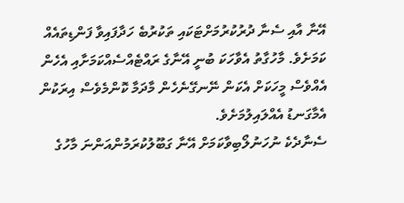އޭނާ އާއި ސެނާ ދުރުކުރުމަށްޓަކައި ތަކުރުބެ ހަދާފައިވާ ފަންޑިތައެއް ކަމަށެވެ. މާހުގާތު އެވާހަކަ ބުނީ އޭނާގެ ރައްޓެއްސެއްކަމަށާއި އެހެން އެއްވެސް މީހަކަށް އެކަން ނޭނގޭނެހެން މާދަމާ ކޮންމެވެސް އިރަކުން އެމާގަނޑު އެއްލައިލުމަށެވެ.
ސެނާދެކެ ނުހަނުލޯބިވާކަމަށް އޭނާ ގަބޫލުކުރަމުންއަންނަ މާހުގެ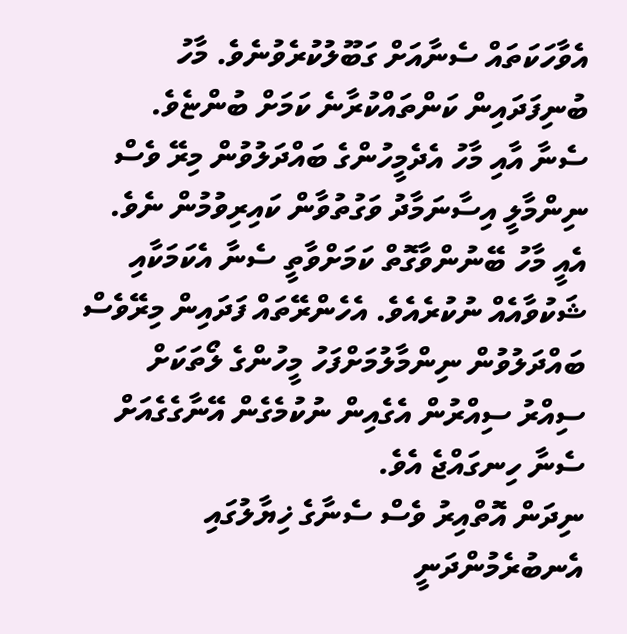އެވާހަކަތައް ސެނާއަށް ގަބޫލުކުރެވުނެވެ. މާހު ބުނިފަދައިން ކަންތައްކުރާނެ ކަމަށް ބުންޏެވެ.
ސެނާ އާއި މާހު އެދެމީހުންގެ ބައްދަލުވުން މިރޭ ވެސް ނިންމާލީ އިސާނަމާދު ވަގުތުވާން ކައިރިވުމުން ނެވެ. އެއީ މާހު ބޭނުންވާގޮތް ކަމަށްވާތީ ސެނާ އެކަމަކާއި ޝަކުވާއެއް ނުކުރެއެވެ. އެހެންރޭތައް ފަދައިން މިރޭވެސް ބައްދަލުވުން ނިންމާލުމަށްފަހު މީހުންގެ ލޯތަކަށް ސިއްރު ސިއްރުން އެގެއިން ނުކުމެގެން އޭނާގެގެއަށް ސެނާ ހިނގައްޖެ އެވެ.
ނިދަން އޮތްއިރު ވެސް ސެނާގެ ޚިޔާލުގައި އެނބުރެމުންދަނީ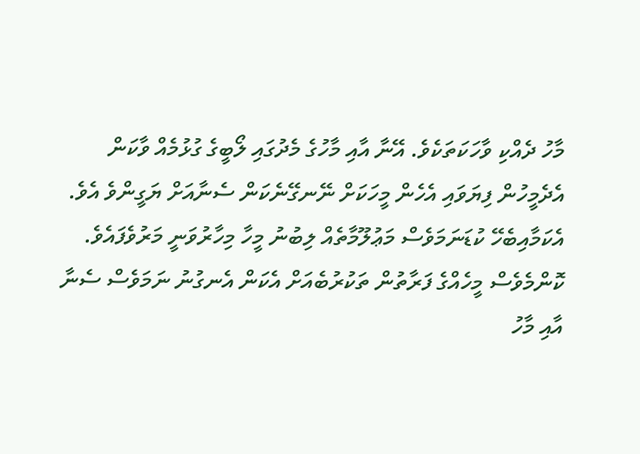މާހު ދެއްކި ވާހަކަތަކެވެ. އޭނާ އާއި މާހުގެ މެދުގައި ލޯބީގެ ގުޅުމެއް ވާކަން އެދެމީހުން ފިޔަވައި އެހެން މީހަކަށް ނޭނގޭނެކަން ސެނާއަށް ޔަގީންވެ އެވެ. އެކަމާއިބެހޭ ކުޑަނަމަވެސް މަޢުލޫމާތެއް ލިބުނު މީހާ މިހާރުވަނީ މަރުވެފައެވެ.
ކޮންމެވެސް މީހެއްގެ ފަރާތުން ތަކުރުބެއަށް އެކަން އެނގުނު ނަމަވެސް ސެނާ އާއި މާހު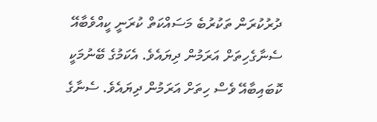ދުރުކުރަން ތަކުރުބެ މަސައްކަތް ކުރަނީ ކީއްވެބާއޭ ސެނާގެހިތަށް އަރަމުން ދިޔައެވެ. އެކަމުގެ ބޭނުމަކީ ކޮބައިބާއޭ ވެސް ހިތަށް އަރަމުން ދިޔައެވެ. ސެނާގެ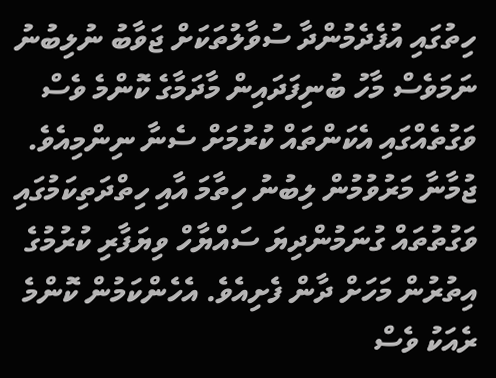ހިތުގައި އުފެދެމުންދާ ސުވާލުތަކަށް ޖަވާބު ނުލިބުނު ނަމަވެސް މާހު ބުނިފަދައިން މާދަމާގެ ކޮންމެ ވެސް ވަގުތެއްގައި އެކަންތައް ކުރުމަށް ސެނާ ނިންމިއެވެ.
ޖުމާނާ މަރުވުމުން ލިބުނު ހިތާމަ އާއި ހިތްދަތިކަމުގައި ވަގުތުތައް ގުނަމުންދިޔަ ސައްޔާހް ވިޔަފާރި ކުރުމުގެ އިތުރުން މަހަށް ދާން ފެށިއެވެ. އެހެންކަމުން ކޮންމެ ރެއަކު ވެސް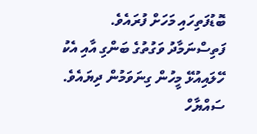ބޮޑުފަތިހައި މަހަށް ފުރައެވެ.
ފަތިސްނަމާދު ވަގުތުގެ ބަންގި އާއި އެކު ހޭލައިއުޅޭ މީހުން ގިނަވަމުން ދިޔައެވެ. ސައްޔާހް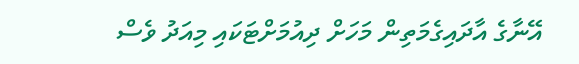އޭނާގެ އާދައިގެމަތިން މަހަށް ދިއުމަށްޓަކައި މިއަދު ވެސް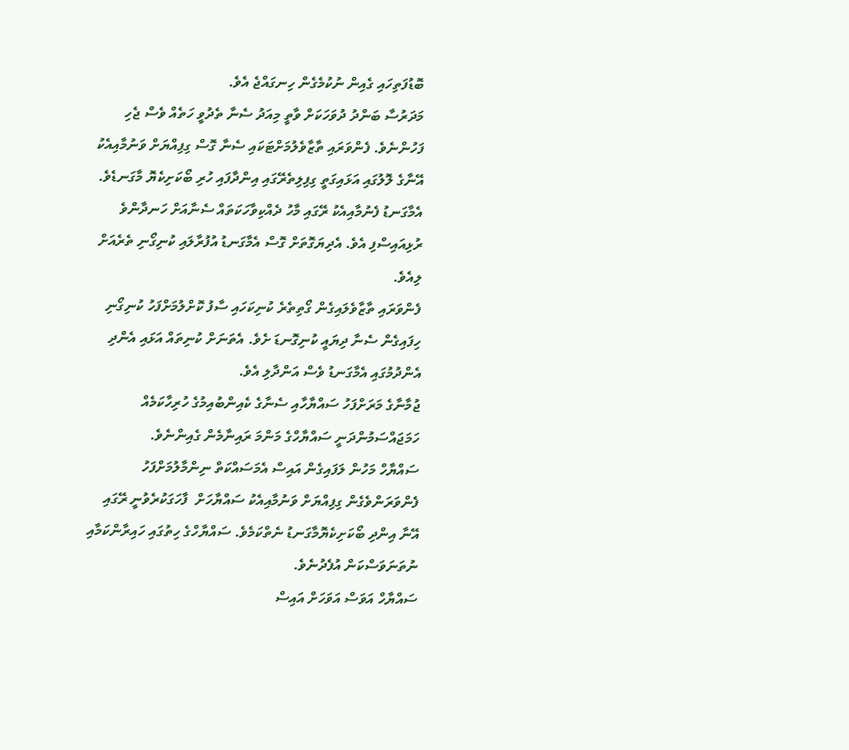ބޮޑުފަތިހައި ގެއިން ނުކުމެގެން ހިނގައްޖެ އެވެ.
މަދަރުސާ ބަންދު ދުވަހަކަށް ވާތީ މިއަދު ސެނާ ތެދުވީ ހަތެއް ވެސް ޖެހި ފަހުންނެވެ. ފެންވަރައި ތާޒާވެލުމަށްޓަކައި ސެނާ ގޮސް ގިފިއްޔަށް ވަނުމާއިއެކު އޭނާގެ ލޮލުގައި އަޅައިގަތީ ގިފިލިތެރޭގައި އިންދާފައި ހުރި ބޯކަށިކެޔޮ މާގަނޑެވެ. އެމާގަނޑު ފެނުމާއިއެކު ރޭގައި މާހު ދެއްކިވާހަކަތައް ސެނާއަށް ހަނދާންވެ ރުޅިއައިސްފި އެވެ. އެދިޔަގޮތަށް ގޮސް އެމާގަނޑު އުފުރާލައި ކުނިގޯނި ތެރެއަށް ލިއެވެ.
ފެންވަރައި ތާޒާވެލައިގެން ގޯތިތެރެ ކުނިކަހައި ސާފު ކޮށްލުމަށްފަހު ކުނިގޯނި ހިފައިގެން ސެނާ ދިޔައީ ކުނިގޮނޑަ ށެވެ. އެތަނަށް ކުނިތައް އަޅައި އެންދި އެންދުމުގައި އެމާގަނޑު ވެސް އަންދާލި އެވެ.
ޖުމާނާގެ މަރަށްފަހު ސައްޔާހާއި ސެނާގެ ކެއިންބުއިމުގެ ހުރިހާކަމެއް ހަމަޖައްސަމުންދަނީ ސައްޔާހްގެ މަންމަ ރައިނާމެން ގެއިންނެވެ.
ސައްޔާހް މަހުން ލަފައިގެން އައިސް އެމަސައްކަތް ނިންމާލުމަށްފަހު ފެންވަރަންވެގެން ގިފިއްޔަށް ވަނުމާއިއެކު ސައްޔާހަށް  ފާހަގަކުރެވުނީ ރޭގައި އޭނާ އިންދި ބޯކަށިކެޔޮމާގަނޑު ނެތްކަމެވެ. ސައްޔާހްގެ ހިތުގައި ހައިރާންކަމާއި ނުތަނަވަސްކަން އުފެދުނެވެ.
ސައްޔާހް އަވަސް އަވަހަށް އައިސް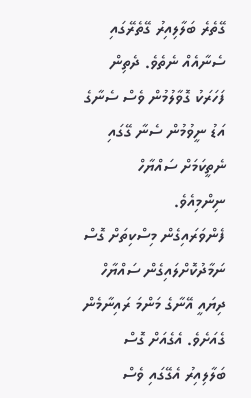ގޭތެރެ ބަލާލިއިރު ގޭތެރޭގައި ސެނާއެއް ނެތެވެ. ދެތިން ފަހަރަކު ގޮވާލުމުން ވެސް ސެނާގެ އަޑު ނީވުމުން ސެނާ ގޭގައި ނެތީކަމަށް ސައްޔާހް ނިންމިއެވެ.
ފެންވަރައިގެން މިސްކިތަށް ގޮސް ނަމާދުކޮށްލައިގެން ސައްޔާހް ދިޔައީ އޭނާގެ މަންމަ ރައިނާމެން ގެއަށެވެ. އެގެއަށް ގޮސް ބަލާލިއިރު އެގޭގައި ވެސް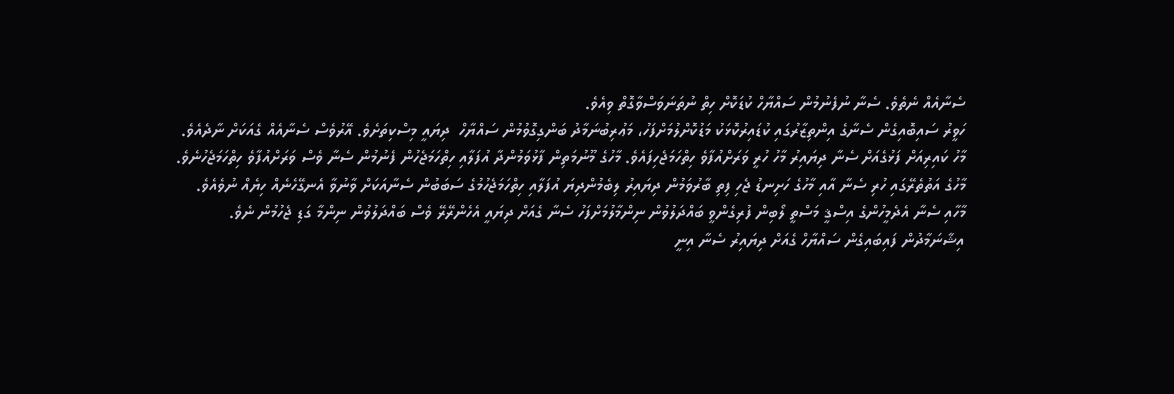ސެނާއެއް ނެތެވެ. ސެނާ ނުފެނުމުން ސައްޔާހް ކުޑަކޮށް ހިތް ނުތަނަވަސްވާގޮތް ވިއެވެ.
ހަވީރު ސައިބޮއިގެން ސެނާގެ އިންތިޒާރުގައި ކުޑައިރުކޮޅަކު މަޑުކޮށްލުމަށްފަހު، މަޢުރިބުނަމާދު ބަންގިގޮވުމުން ސައްޔާހް  ދިޔައީ މިސްކިތަށެވެ. އޭރުވެސް ސެނާއެއް ގެއަކަށް ނާދެއެވެ.
މާހު ކައިރިއަށް ފަޅުގެއަށް ސެނާ ދިޔައިރު މާހު ހުރީ ވަރަށްއުފާވެ ހިތްހަމަޖެހިފައެވެ. މާހުގެ މޫނުމަތިން ފާޅުވަމުންދާ އުފަލާއި ހިތްހަމަޖެހުން ފެނުމުން ސެނާ ވެސް ވަރަށްއުފާވެ ހިތްހަމަޖެހުނެވެ.
މާހުގެ އަތުތެރޭގައި ހުރި ސެނާ އާއި މާހުގެ ހަށިނޑު ޖެހި ފިތި ބާރުވަމުން ދިޔައިރު ލިބެމުންދިޔަ އުފަލާއި ހިތްހަމަޖެހުމުގެ ސަބަބުން ސެނާއަކަށް ވާނުވާ އެނގޭހެނެއް ހިޔެއް ނުވެއެވެ.
މާހާއި ސެނާ އެދެމީހުންގެ އިސްޤީ މަސްތީ ލޯބިން ފުރިގެންވީ ބައްދަލުވުން ނިންމާލުމަށްފަހު ސެނާ ގެއަށް ދިޔައީ އެހެންރޭރޭ ވެސް ބައްދަލުވުން ނިންމާ ގަޑި ޖެހުމުން ނެވެ.
އިޝާނަމާދުން ފައިބައިގެން ސައްޔާހް ގެއަށް ދިޔައިރު ސެނާ އިނީ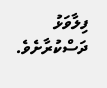ފިލާވަޅު ދަސްކުރާށެވެ.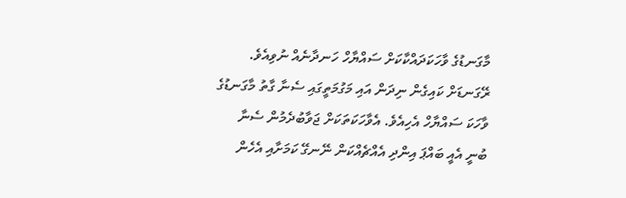މާގަނޑުގެ ވާހަކަދައްކާކަށް ސައްޔާހް ހަނދާނެއް ނުވިއެވެ.
ރޭގަނޑަށް ކައިގެން ނިދަން އައި މަގުމަތީގައި ސެނާ ގާތު މާގަނޑުގެ ވާހަކަ ސައްޔާހް އެހިއެވެ. އެވާހަކަތަކަށް ޖަވާބުދެމުން ސެނާ ބުނީ އެއީ ބައްޕަ އިންދި އެއްޗެއްކަން ނޭނގޭ ކަމަށާއި އެހެން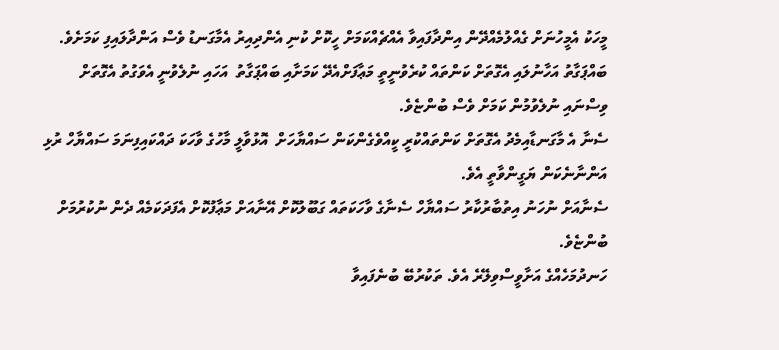މީހަކު އެމީހުނަށް ގެއްލުމެއްދޭން އިންދާފައިވާ އެއްޗެއްކަމަށް ހީކޮށް ކުނި އެންދިއިރު އެމާގަނޑު ވެސް އަންދާލައިފި ކަމަށެވެ. ބައްޕަގާތު އަހާނުލައި އެގޮތަށް ކަންތައް ކުރެވުނީތީ މަޢާފަށްއެދޭ ކަމަށާއި ބައްޕަގާތު  އަހައި ނުލެވުނީ އެވަގުތު އެގޮތަށް ވިސްނައި ނުލެވުމުން ކަމަށް ވެސް ބުންޏެވެ.
ސެނާ އެ މާގަނޑާއިމެދު އެގޮތަށް ކަންތައްކުރީ ކީއްވެގެންކަން ސައްޔާހަށް  އޮޅުވާލީ މާހުގެ ވާހަކަ ދައްކައިފިނަމަ ސައްޔާހް ރުޅި އަންނާނެކަން ޔަގީންވާތީ އެވެ.
ސެނާއަށް ނުހަނު އިތުބާރުކާރު ސައްޔާހް ސެނާގެ ވާހަކަތައް ގަބޫލުކޮށް އޭނާއަށް މަޢާފުކޮށް އެފަދަކަމެއް ދެން ނުކުރުމަށް ބުންޏެވެ.
ހަނދުމަހެއްގެ އަށާވީސްވިލޭރެ އެވެ. ތަކުރުބޭ ބުނެފައިވާ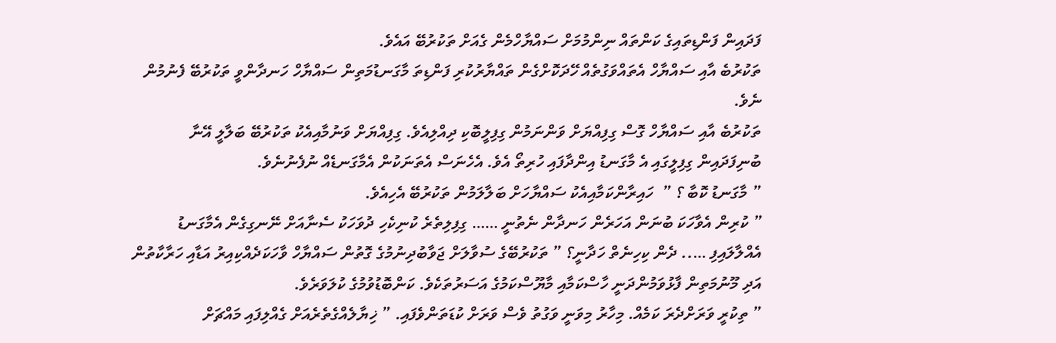ފަދައިން ފަންޑިތައިގެ ކަންތައް ނިންމުމަށް ސައްޔާހްމެން ގެއަށް ތަކުރުބޭ އައެވެ.
ތަކުރުބެ އާއި ސައްޔާހް އެތައްވަގުތެއް ހޭދަކޮށްގެން ތައްޔާރުކުރި ފަންޑިތަ މާގަނޑުމަތިން ސައްޔާހް ހަނދާންވީ ތަކުރުބޭ ފެނުމުން ނެވެ.
ތަކުރުބެ އާއި ސައްޔާހް ގޮސް ގިފިއްޔަށް ވަންނަމުން ގިފިލީބޮކި ދިއްލިއެވެ. ގިފިއްޔަށް ވަނުމާއިއެކު ތަކުރުބޭ ބަލާލީ އޭނާ ބުނިފަދައިން ގިފިލީގައި އެ މާގަނޑު އިންދާފައި ހުރިތޯ އެވެ. އެހެނަސް އެތަނަކުން އެމާގަނޑެއް ނުފެނުނެވެ.
” މާގަނޑު ކޮބާ ؟ ”  ހައިރާންކަމާއިއެކު ސައްޔާހަށް ބަލާލަމުން ތަކުރުބޭ އެހިއެވެ.
” ކުރިން އެވާހަކަ ބުނަން އަހަރެން ހަނދާން ނެތުނީ …… ގިފިލިތެރެ ކުނިކެހި ދުވަހަކު ސެނާއަށް ނޭނގިގެން އެމާގަނޑު އެއްލާލައިފި ….. ދެން ކިހިނެތް ހަދާނީ؟ ” ތަކުރުބޭގެ ސުވާލަށް ޖަވާބުދިނުމުގެ ގޮތުން ސައްޔާހް ވާހަކަދެއްކިއިރު އަޑާއި ހަރާކާތުން އަދި މޫނުމަތިން ފާޅުވަމުންދަނީ ހާސްކަމާއި މާޔޫސްކަމުގެ އަސަރުތަކެވެ. ކަންބޮޑުވުމުގެ ކުލަވަރެވެ.
” ތިކުރީ ވަރަށްދެރަ ކަމެއް. މިހާރު މިވަނީ ވަގުތު ވެސް ވަރަށް ކުޑަތަންވެފައި. ” ޚިޔާލެއްގެތެރެއަށް ގެއްލިފައި މައްޗަށް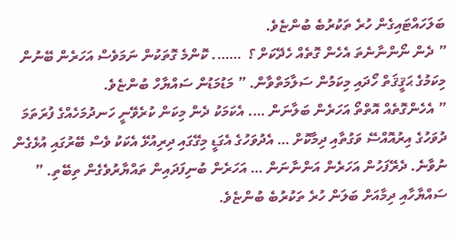ބަލަހައްޓައިގެން ހުރެ ތަކުރުބެ ބުންޏެވެ.
” ދެން ނޯންނާނެތަ އެހެން ގޮތެއް ހެދޭކަށް ؟  ……. ކޮންމެ ގޮތަކުން ނަމަވެސް އަހަރެން ބޭނުން މިކަމުގެ ޙަޤީޤަތް ހޯދައި މިކަމުން ސަލާމަތްވާން. ” މަޑުމަޑުން ސައްޔާހް ބުންޏެވެ.
” އެހެންގޮތެއް އޮތްތޯ އަހަރެން ބަލާނަން …. އެކަމަކު ދެން މިކަން ކުރެވޭނީ ހަނދުމަހެއްގެ ފުރަތަމަ ދުވަހުގެ އިރުއޮއްސޭ ވަގުތާއި ދިމާކޮށް … އެދުވަހުގެ އެގަޑީ މިގޭގައި ދިރިއުޅޭ އެކަކު ވެސް ބޭރުގައި އުޅެގެން ނުވާނެ. ދެރޭފަހުން އަހަރެން އަންނާނަން … އަހަރެން ބުނިފަދައިން ތައްޔާރުވެގެން ތިބޭތި. ”  ސައްޔާހާއި ދިމާއަށް ބަލަން ހުރެ ތަކުރުބެ ބުންޏެވެ.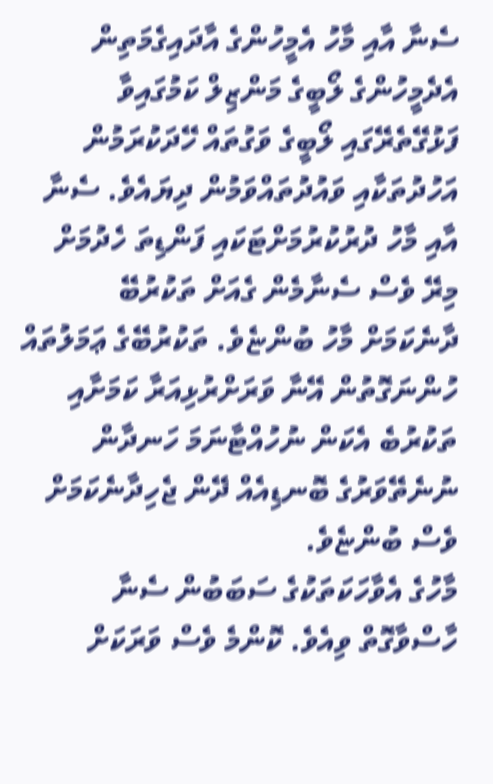ސެނާ އާއި މާހު އެމީހުންގެ އާދައިގެމަތިން އެދެމީހުންގެ ލޯބީގެ މަންޒިލް ކަމުގައިވާ ފަޅުގޭތެރޭގައި ލޯބީގެ ވަގުތައް ހޭދަކުރަމުން އަހުދުތަކާއި ވައުދުތައްވަމުން ދިޔައެވެ. ސެނާ އާއި މާހު ދުރުކުރުމަށްޓަކައި ފަންޑިތަ ހެދުމަށް މިރޭ ވެސް ސެނާމެން ގެއަށް ތަކުރުބޭ ދާނެކަމަށް މާހު ބުންޏެވެ. ތަކުރުބޭގެ ޢަމަލުތައް ހުންނަގޮތުން އޭނާ ވަރަށްރުޅިއަރާ ކަމަށާއި ތަކުރުބެ އެކަން ނުހުއްޓާނަމަ ހަނދާން ނުނެތޭވަރުގެ ބޮނޑިއެއް ދޭން ޖެހިދާނެކަމަށް ވެސް ބުންޏެވެ.
މާހުގެ އެވާހަކަތަކުގެ ސަބަބުން ސެނާ ހާސްވާގޮތް ވިއެވެ. ކޮންމެ ވެސް ވަރަކަށް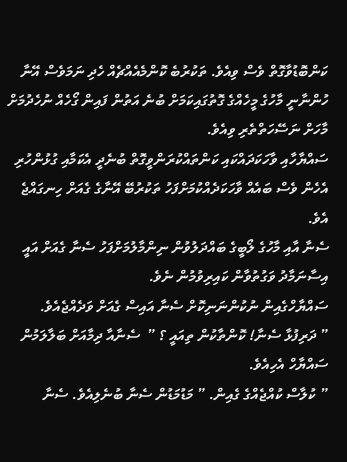ކަންބޮޑުވާގޮތް ވެސް ވިއެވެ. ތަކުރުބެ ކޮންމެއެއްޗެއް ހެދި ނަމަވެސް އޭނާ ހުންނާނީ މާހުގެ މީހެއްގެ ގޮތުގައިކަމަށް ބުނެ އަތުން ފައިން ގޯހެއް ނުހެދުމަށް މާހަށް ނަސޭހަތްތެރި ވިއެވެ.
ސައްޔާހާއި ވާހަކަދައްކައި ކަންތައްކުރަންވީގޮތް ބުނެދީ އެކަމާއި ގުޅުންހުރި އެހެން ވެސް ބައެއް ވާހަކަދެއްކުމަށްފަހު ތަކުރުބޭ އޭނާގެ ގެއަށް ހިނގައްޖެ އެވެ.
ސެނާ އާއި މާހުގެ ލޯބީގެ ބައްދަލުވުން ނިންމާލުމަށްފަހު ސެނާ ގެއަށް އައީ އިސާނަމާދު ވަގުތުވާން ކައިރިވުމުން ނެވެ.
ސައްޔާހްގެއިން ނުކުންނަނިކޮށް ސެނާ އައިސް ގެއަށް ވަދެއްޖެއެވެ.
” ދަރިފުޅާ ސެނާ! ކޮންތާކުން ތިއައީ ؟ ”  ސެނާއާ ދިމާއަށް ބަލާލަމުން ސައްޔާހް އެހިއެވެ.
” ކުލާސް ކުއްޖެއްގެ ގެއިން. ” މަޑުމަޑުން ސެނާ ބުނެލިއެވެ. ސެނާ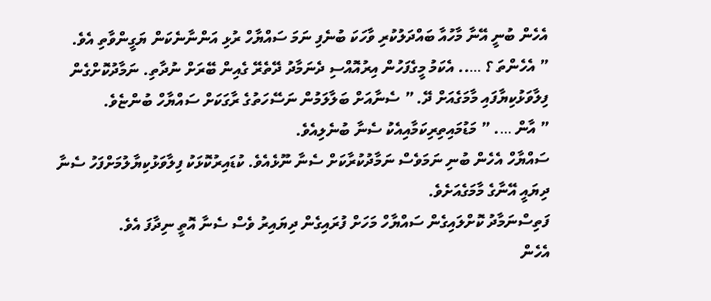އެހެން ބުނީ އޭނާ މާހުއާ ބައްދަލުކުރި ވާހަކަ ބުނެފި ނަމަ ސައްޔާހް ރުޅި އަންނާނެކަން ޔަގީންވާތި އެވެ.
” އެހެންތަ ؟ ….. އެކަމު މީގެފަހުން އިރުއޮއްސި ދެނަމާދު ދޭތެރޭ ގެއިން ބޭރަށް ނުދާތި. ނަމާދުކޮށްގެން ފިލާވަޅުކިޔާފައި މާމަގެއަށް ދޭ. ” ސެނާއަށް ބަލާލަމުން ނަސޭހަތުގެ ރާގަކަށް ސައްޔާހް ބުންޏެވެ.
” އާން …. ” މަޑުމައިތިރިކަމާއިއެކު ސެނާ ބުނެލިއެވެ.
ސައްޔާހް އެހެން ބުނި ނަމަވެސް ނަމާދުކުރާކަށް ސެނާ ނޫޅެއެވެ. ކުޑައިރުކޮޅަކު ފިލާވަޅުކިޔާލުމަށްފަހު ސެނާ ދިޔައީ އޭނާގެ މާމަގެއަށެވެ.
ފަތިސްނަމާދު ކޮށްލައިގެން ސައްޔާހް މަހަށް ފުރައިގެން ދިޔައިރު ވެސް ސެނާ އޮތީ ނިދާފަ އެވެ.
އެހެން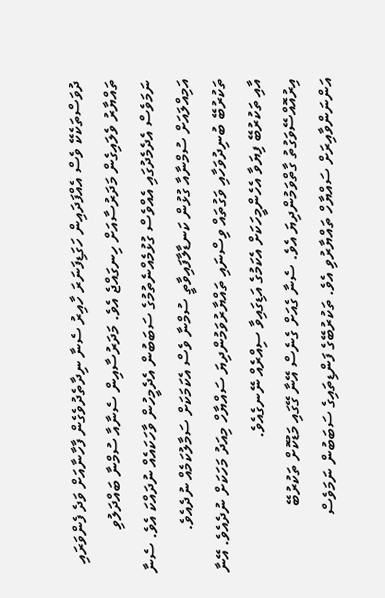ދުވަސްތަކެކޭ ވެސް އެއްފަދައިން ހަގަޑިފަނަރަ ހާއިރު ސެނާ ނިދާތެދުވެގެން ފާހާނާއަށް ވަދެ ފެންވަރައި ތައްޔާރު ވެލައިގެން މަދަރުސާއަށް ހިނގައްޖެ އެވެ. މަދަރުސާއިން ސެނާއާ ސުމްނާ ބައްދަލުވި ނަމަވެސް އެދެމެދުގައި އެއްވެސް ގުޅުމެއްނެތުމުގެ ސަބަބުން އެދެމީހުން ވާހަކައެއް ނުދައްކަ އެވެ. ސެނާ އަމިއްލައަށް ސުމްނާއާ ގުޅުން ކަނޑާލާފައިވާތީ ސުމްނާ ވެސް އެކަމަކަށް ސަމާލުކަމެއް ނުދެއެވެ.
ތަކުރުބޭ ބުނިދުވަހާއި ވަގުތައް ވިސްނައި ތައްޔާރުވަމުންދިޔަ ސައްޔާހް މިއަދު މަހަކަށް ނުދެއެވެ. އޭނާ އާއި ތަކުރުބޭ ފިޔަވާ އެހެންމީހަކަށް އެކަމުގެ އަޑިގައިވާ ސިއްރެއް ނޭނގެއެވެ.
އިރުއޮއްސޭވަގުތު ގާތްވަމުންދިޔަ އެވެ. ސެނާ ގެއަށް ގެނެސް އޭނާ ގޭގައި މަޑުކޮށް ތަކުރުބޭ އަންނަންވާއިރަށް ސައްޔާހް ތައްޔާރުވި އެވެ. ތަކުރުބޭގެ ފަންޑިތައިގެ ސަބަބުން ނަމަވެސް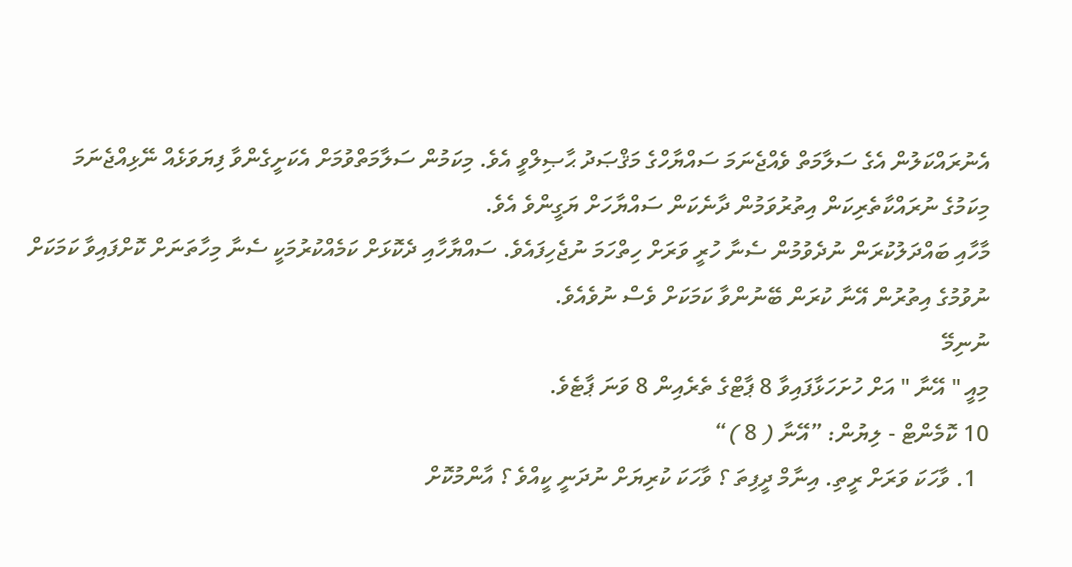އެނުރައްކަލުން އެގެ ސަލާމަތް ވެއްޖެނަމަ ސައްޔާހްގެ މަޤްޞަދު ޙާޞިލްވީ އެވެ. މިކަމުން ސަލާމަތްވުމަށް އެކަށީގެންވާ ފިޔަވަޅެއް ނޭޅިއްޖެނަމަ މިކަމުގެ ނުރައްކާތެރިކަން އިތުރުވަމުން ދާނެކަން ސައްޔާހަށް ޔަގީންވެ އެވެ.
މާހާއި ބައްދަލުކުރަން ނުދެވުމުން ސެނާ ހުރީ ވަރަށް ހިތްހަމަ ނުޖެހިފައެވެ. ސައްޔާހާއި ދެކޮޅަށް ކަމެއްކުރުމަކީ ސެނާ މިހާތަނަށް ކޮށްފައިވާ ކަމަކަށް ނުވުމުގެ އިތުރުން އޭނާ ކުރަން ބޭނުންވާ ކަމަކަށް ވެސް ނުވެއެވެ.
ނުނިމޭ
މިއީ " އޭނާ " އަށް ހުށަހަޅާފައިވާ 8 ޕާޓްގެ ތެރެއިން 8 ވަނަ ޕާޓެވެ.
10 ކޮމެންޓް - ލިޔުން: ”އޭނާ ( 8 )“
  1. ވާހަކަ ވަރަށް ރީތި. އިނާމް ދީފިތަ ؟ ވާހަކަ ކުރިޔަށް ނުދަނީ ކީއްވެ ؟ އާންމުކޮށް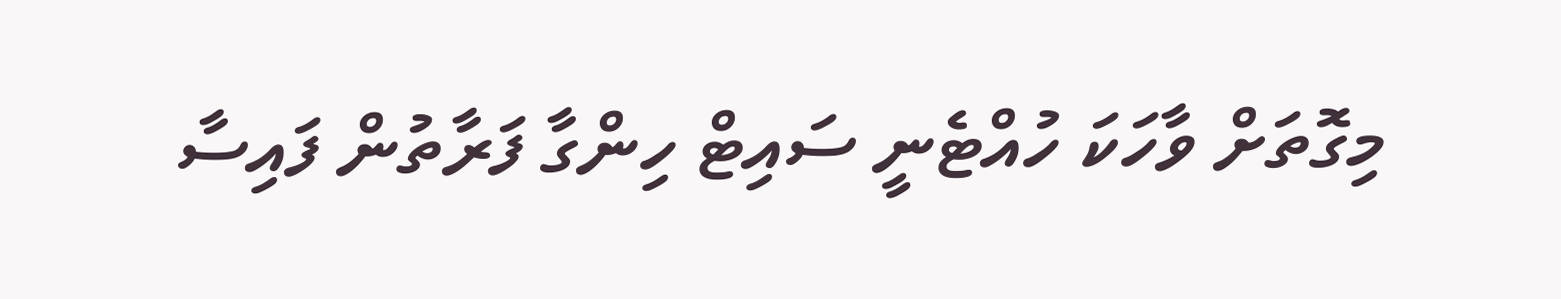މިގޮތަށް ވާހަކަ ހުއްޓެނީ ސައިޓް ހިންގާ ފަރާތުން ފައިސާ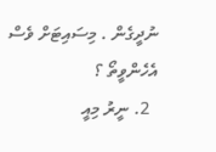ނުދީގެން . މިސައިޓަށް ވެސް އެހެންވީތޯ ؟
  2. ނީރު މިއީ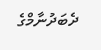ދެބަދުނާމްގެ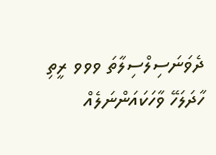ދެވަނަސިލްސިލާތަ ވވވ ރީތި ހާދަލަހޭ ވާހަކައަންނަލެއް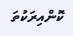ކޮންއިރަކުތަ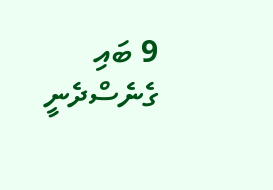9 ބައި ގެނެސްދެނީ